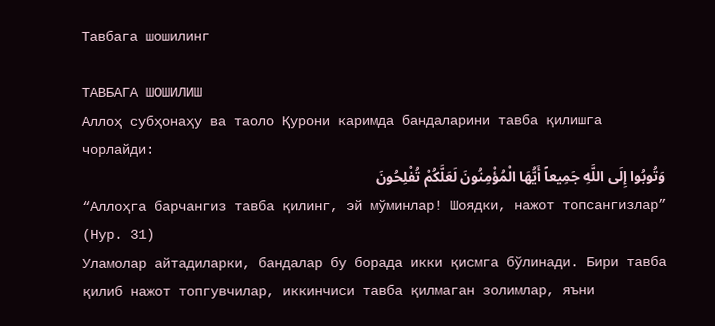Тавбага шошилинг

ТАВБАГА ШОШИЛИШ
Аллоҳ субҳонаҳу ва таоло Қурони каримда бандаларини тавба қилишга чорлайди:
وَتُوبُوا إِلَى اللَّهِ جَمِيعاً أَيُّهَا الْمُؤْمِنُونَ لَعَلَّكُمْ تُفْلِحُونَ
“Аллоҳга барчангиз тавба қилинг, эй мўминлар! Шоядки, нажот топсангизлар” (Нур. 31)
Уламолар айтадиларки, бандалар бу борада икки қисмга бўлинади. Бири тавба қилиб нажот топгувчилар, иккинчиси тавба қилмаган золимлар, яъни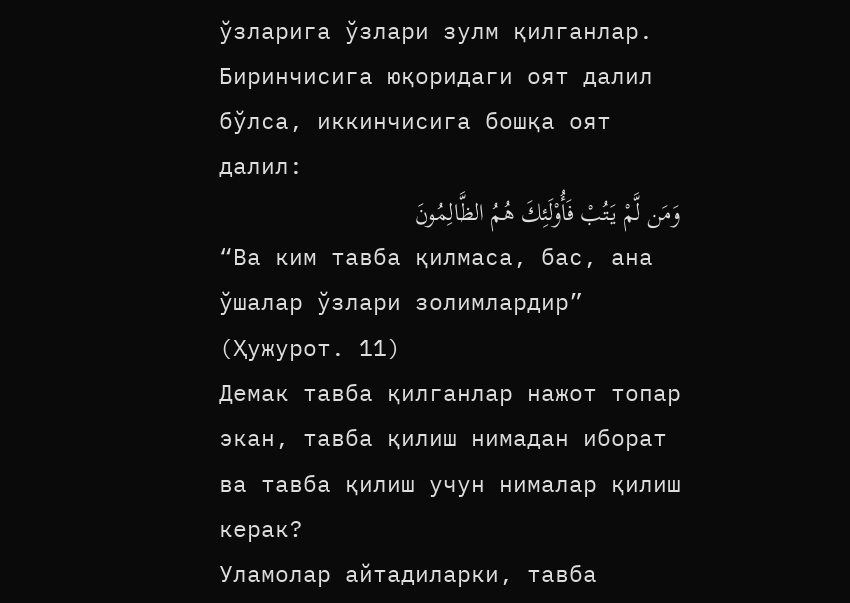ўзларига ўзлари зулм қилганлар. Биринчисига юқоридаги оят далил бўлса, иккинчисига бошқа оят далил:
وَمَن لَّمْ يَتُبْ فَأُوْلَئِكَ هُمُ الظَّالِمُونَ
“Ва ким тавба қилмаса, бас, ана ўшалар ўзлари золимлардир” (Ҳужурот. 11)
Демак тавба қилганлар нажот топар экан, тавба қилиш нимадан иборат ва тавба қилиш учун нималар қилиш керак?
Уламолар айтадиларки, тавба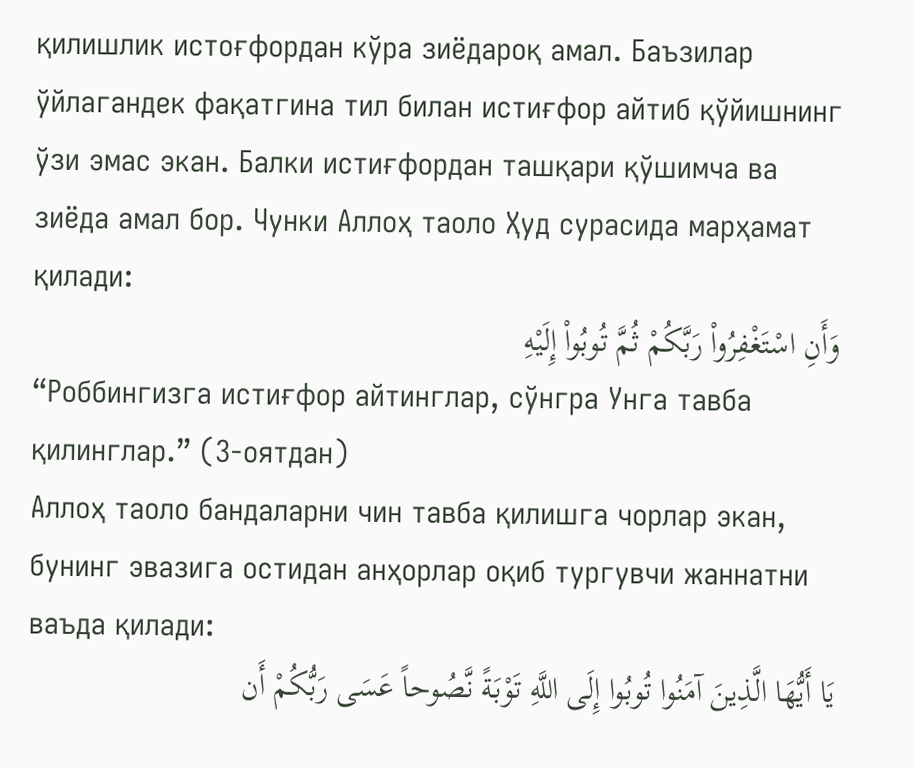қилишлик истоғфордан кўра зиёдароқ амал. Баъзилар ўйлагандек фақатгина тил билан истиғфор айтиб қўйишнинг ўзи эмас экан. Балки истиғфордан ташқари қўшимча ва зиёда амал бор. Чунки Аллоҳ таоло Ҳуд сурасида марҳамат қилади:
وَأَنِ اسْتَغْفِرُواْ رَبَّكُمْ ثُمَّ تُوبُواْ إِلَيْهِ
“Роббингизга истиғфор айтинглар, сўнгра Унга тавба қилинглар.” (3-оятдан)
Аллоҳ таоло бандаларни чин тавба қилишга чорлар экан, бунинг эвазига остидан анҳорлар оқиб тургувчи жаннатни ваъда қилади:
يَا أَيُّهَا الَّذِينَ آمَنُوا تُوبُوا إِلَى اللَّهِ تَوْبَةً نَّصُوحاً عَسَى رَبُّكُمْ أَن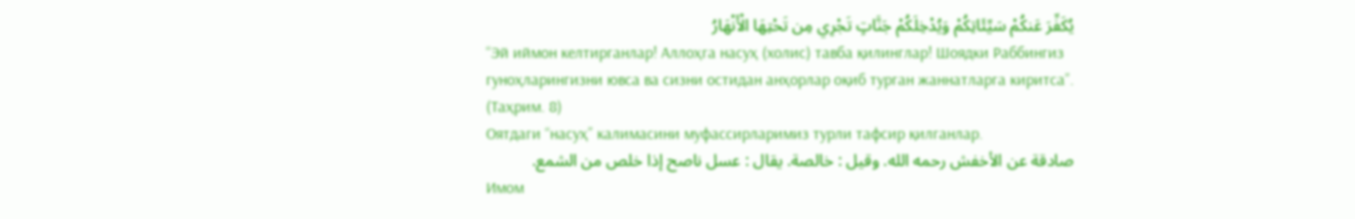يُكَفِّرَ عَنكُمْ سَيِّئَاتِكُمْ وَيُدْخِلَكُمْ جَنَّاتٍ تَجْرِي مِن تَحْتِهَا الْأَنْهَارُ
“Эй иймон келтирганлар! Аллоҳга насуҳ (холис) тавба қилинглар! Шоядки Раббингиз гуноҳларингизни ювса ва сизни остидан анҳорлар оқиб турган жаннатларга киритса”. (Таҳрим. 8)
Оятдаги “насуҳ” калимасини муфассирларимиз турли тафсир қилганлар.
صادقة عن الأخفش رحمه الله. وقيل : خالصة. يقال : عسل ناصح إذا خلص من الشمع.
Имом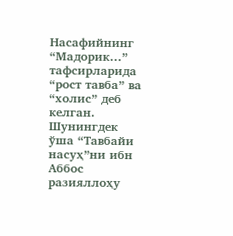Насафийнинг “Мадорик…” тафсирларида “рост тавба” ва “холис” деб келган. Шунингдек ўша “Тавбайи насуҳ”ни ибн Аббос разияллоҳу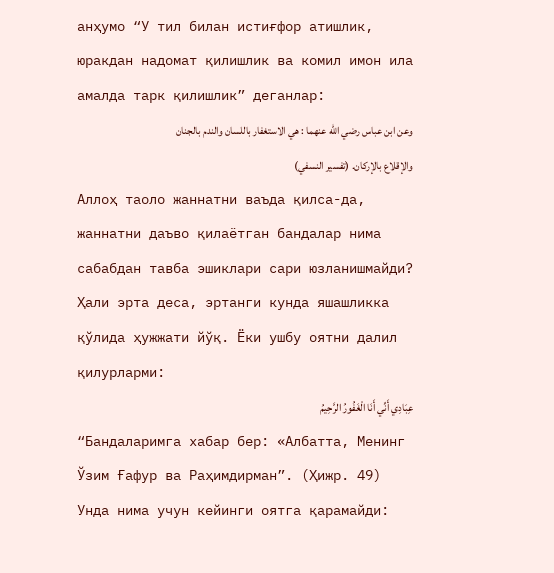анҳумо “У тил билан истиғфор атишлик, юракдан надомат қилишлик ва комил имон ила амалда тарк қилишлик” деганлар:
وعن ابن عباس رضي الله عنهما : هي الاستغفار باللسان والندم بالجنان والإقلاع بالإركان. (تفسير النسفي)
Аллоҳ таоло жаннатни ваъда қилса-да, жаннатни даъво қилаётган бандалар нима сабабдан тавба эшиклари сари юзланишмайди?
Ҳали эрта деса, эртанги кунда яшашликка қўлида ҳужжати йўқ. Ёки ушбу оятни далил қилурларми:
عِبَادِي أَنِّي أَنَا الْغَفُورُ الرَّحِيمُ
“Бандаларимга хабар бер: «Албатта, Менинг Ўзим Ғафур ва Раҳимдирман”. (Ҳижр. 49)
Унда нима учун кейинги оятга қарамайди: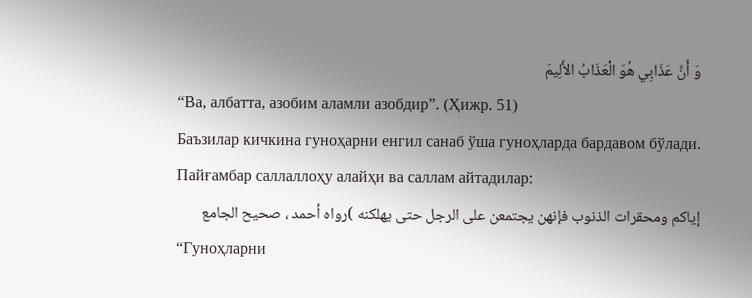وَ أَنَّ عَذَابِي هُوَ الْعَذَابُ الأَلِيمَ
“Ва, албатта, азобим аламли азобдир”. (Ҳижр. 51)
Баъзилар кичкина гуноҳарни енгил санаб ўша гуноҳларда бардавом бўлади. Пайғамбар саллаллоҳу алайҳи ва саллам айтадилар:
إياكم ومحقرات الذنوب فإنهن يجتمعن على الرجل حتى يهلكنه )رواه أحمد ، صحيح الجامع
“Гуноҳларни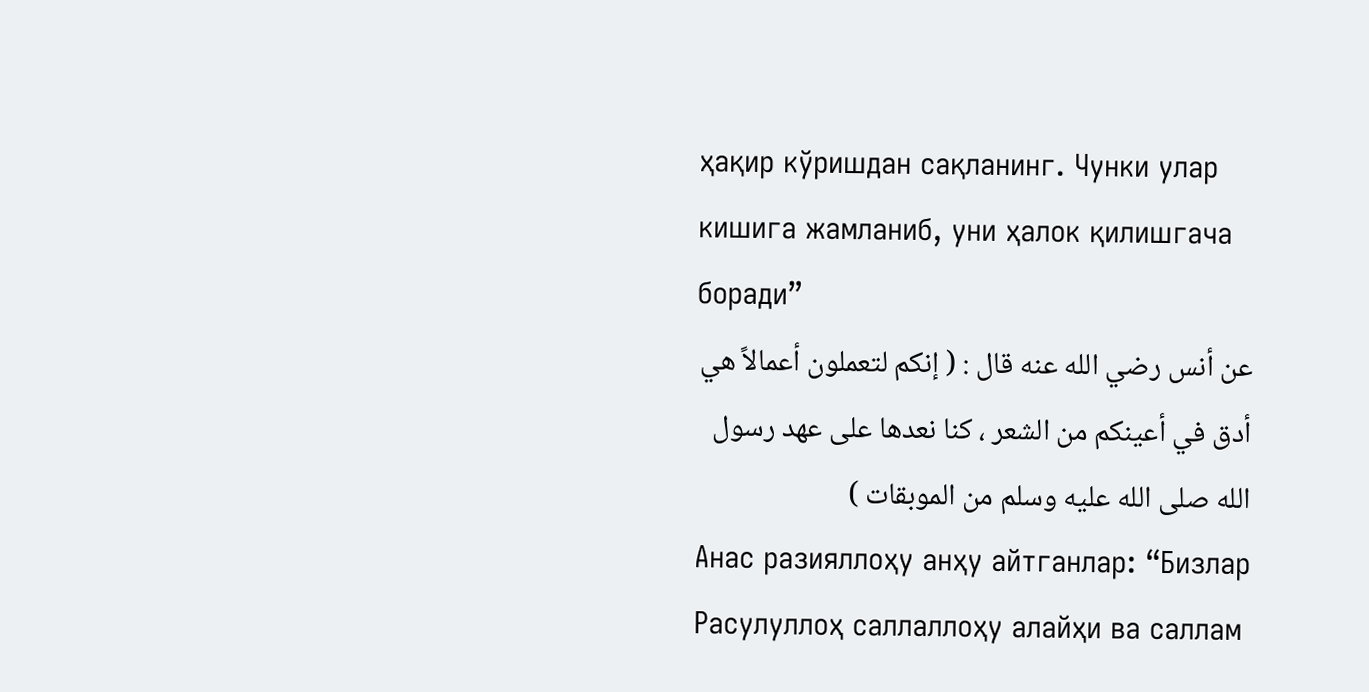ҳақир кўришдан сақланинг. Чунки улар кишига жамланиб, уни ҳалок қилишгача боради”
عن أنس رضي الله عنه قال : ( إنكم لتعملون أعمالاً هي أدق في أعينكم من الشعر ، كنا نعدها على عهد رسول الله صلى الله عليه وسلم من الموبقات )
Анас разияллоҳу анҳу айтганлар: “Бизлар Расулуллоҳ саллаллоҳу алайҳи ва саллам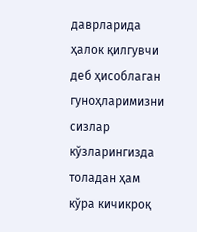даврларида ҳалок қилгувчи деб ҳисоблаган гуноҳларимизни сизлар кўзларингизда толадан ҳам кўра кичикроқ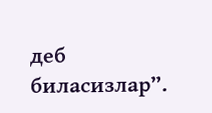деб биласизлар”.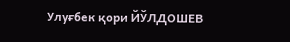Улуғбек қори ЙЎЛДОШЕВ